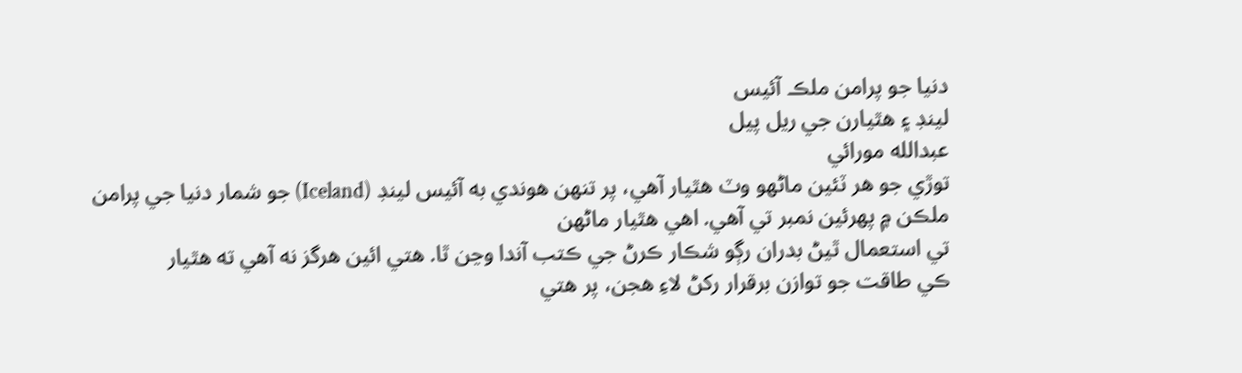دنيا جو پرامن ملڪ آئيس
لينڊ ۽ هٿيارن جي ريل پيل
عبدالله مورائي
توڙي جو هر ٽئين ماڻهو وٽ هٿيار آهي، پر تنهن هوندي به آئيس لينڊ (Iceland) جو شمار دنيا جي پرامن ملڪن ۾ پهرئين نمبر تي آهي. اهي هٿيار ماڻهن
تي استعمال ٿيڻ بدران رڳو شڪار ڪرڻ جي ڪتب آندا وڃن ٿا. هتي ائين هرگز نه آهي ته هٿيار
ڪي طاقت جو توازن برقرار رکڻ لاءِ هجن، پر هتي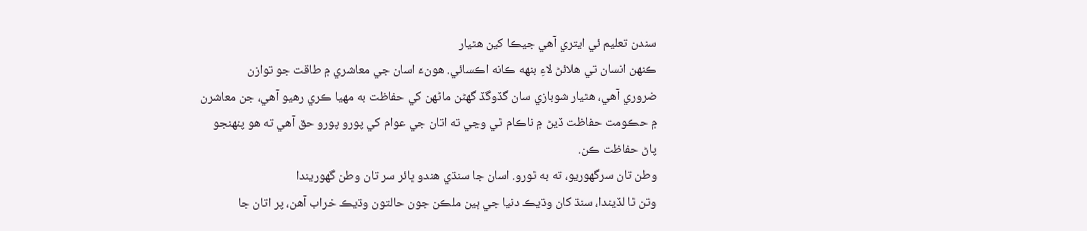سندن تعليم ئي ايتري آهي جيڪا کين هٿيار
ڪنهن انسان تي هلائڻ لاءِ بنهه ڪانه اڪسائي. هونءَ اسان جي معاشري ۾ طاقت جو توازن
ضروري آهي، هٿيار شوبازي سان گڏوگڏ گهڻن ماڻهن کي حفاظت به مهيا ڪري رهيو آهي، جن معاشرن
۾ حڪومت حفاظت ڏيڻ ۾ ناڪام ٿي وڃي ته اتان جي عوام کي پورو پورو حق آهي ته هو پنهنجو
پاڻ حفاظت ڪن.
وطن تان سرگهوريو، ته به ٿورو. اسان جا سنڌي هندو ڀائر سر تان وطن گهوريندا
وتن ٿا لڏيندا، سنڌ کان وڌيڪ دنيا جي ٻين ملڪن جون حالتون وڌيڪ خراب آهن، پر اتان جا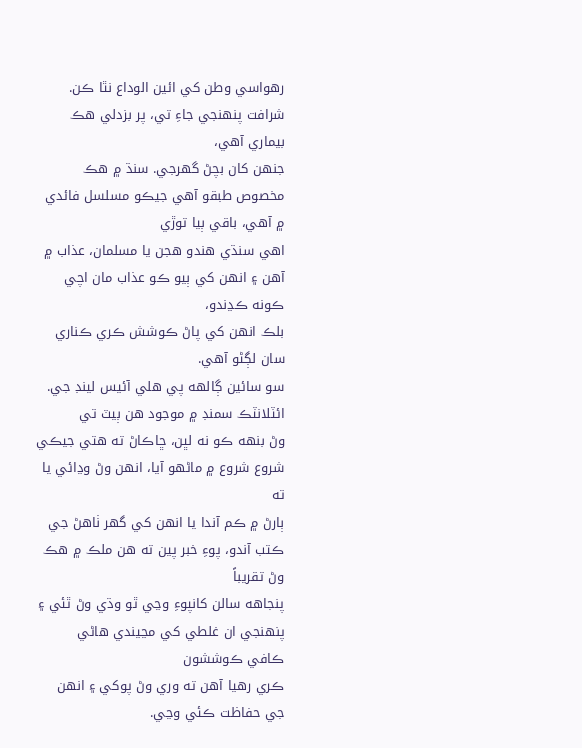رهواسي وطن کي ائين الوداع نٿا ڪن. شرافت پنهنجي جاءِ تي، پر بزدلي هڪ بيماري آهي،
جنهن کان بچڻ گهرجي. سنڌ ۾ هڪ مخصوص طبقو آهي جيڪو مسلسل فائدي ۾ آهي، باقي ٻيا توڙي
اهي سنڌي هندو هجن يا مسلمان، عذاب ۾ آهن ۽ انهن کي ٻيو ڪو عذاب مان اچي ڪونه ڪڍندو،
بلڪ انهن کي پاڻ ڪوشش ڪري ڪناري سان لڳڻو آهي.
سو سائين ڳالهه پي هلي آئيس لينڊ جي. ائٽلانٽڪ سمنڊ ۾ موجود هن ٻيٽ تي
وڻ بنهه ڪو نه لڀن، ڇاڪاڻ ته هتي جيڪي شروع شروع ۾ ماڻهو آيا، انهن وڻ وڍائي يا ته
ٻارڻ ۾ ڪم آندا يا انهن کي گهر ٺاهڻ جي ڪتب آندو، پوءِ خبر پين ته هن ملڪ ۾ هڪ وڻ تقريباً
پنجاهه سالن کانپوءِ وڃي ٿو وڌي وڻ ٿئي ۽ پنهنجي ان غلطي کي مڃيندي هاڻي ڪافي ڪوششون
ڪري رهيا آهن ته وري وڻ پوکي ۽ انهن جي حفاظت ڪئي وڃي.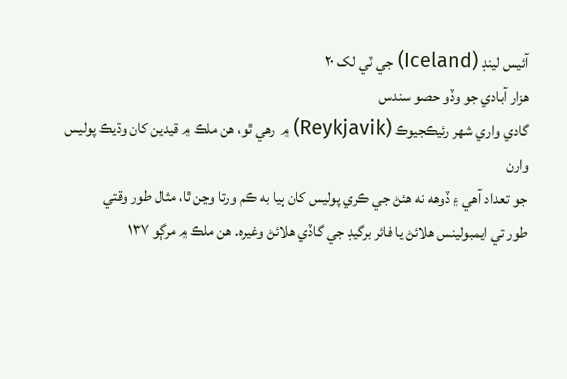آئيس لينڊ (Iceland) جي ٽي لک ۲۰
هزار آبادي جو وڏو حصو سندس
گادي واري شهر رئيڪجيوڪ (Reykjavik) ۾ رهي ٿو، هن ملڪ ۾ قيدين کان وڌيڪ پوليس وارن
جو تعداد آهي ۽ ڏوهه نه هئڻ جي ڪري پوليس کان ٻيا به ڪم ورتا وڃن ٿا، مثال طور وقتي
طور تي ايمبولينس هلائڻ يا فائر برگيڊ جي گاڏي هلائڻ وغيره. هن ملڪ ۾ مرڳو ۱۳۷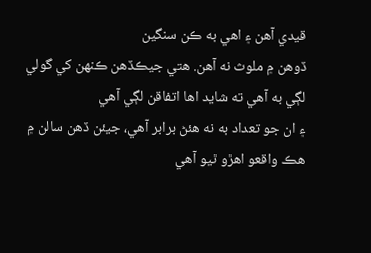قيدي آهن ۽ اهي به ڪن سنگين
ڏوهن ۾ ملوث نه آهن. هتي جيڪڏهن ڪنهن کي گولي لڳي به آهي ته شايد اها اتفاقن لڳي آهي
۽ ان جو تعداد به نه هئڻ برابر آهي، جيئن ڏهن سالن ۾ هڪ واقعو اهڙو ٿيو آهي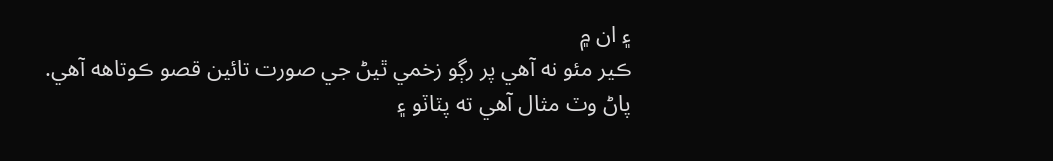۽ ان ۾
ڪير مئو نه آهي پر رڳو زخمي ٿيڻ جي صورت تائين قصو ڪوتاهه آهي.
پاڻ وٽ مثال آهي ته پٽاٽو ۽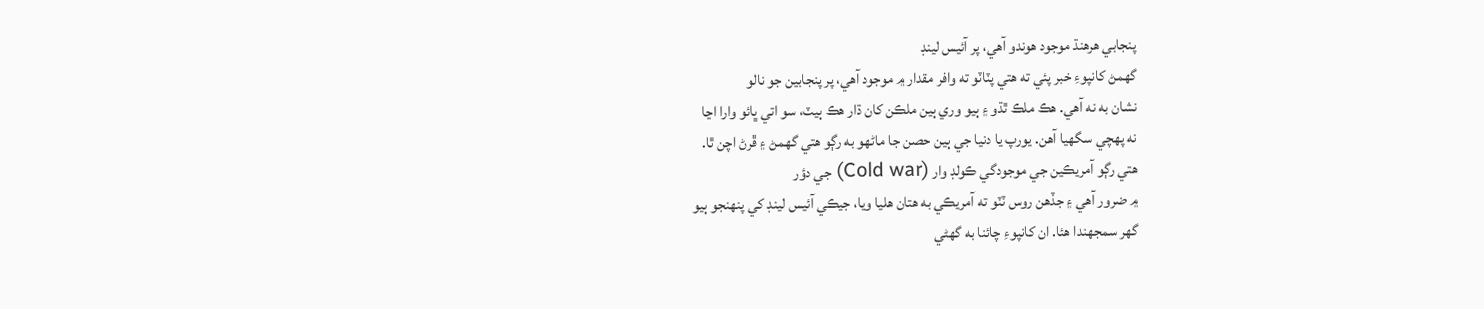پنجابي هرهنڌ موجود هوندو آهي، پر آئيس لينڊ
گهمڻ کانپوءِ خبر پئي ته هتي پٽاٽو ته وافر مقدار ۾ موجود آهي، پر پنجابين جو نالو
نشان به نه آهي. هڪ ملڪ ٿڌو ۽ ٻيو وري ٻين ملڪن کان ڌار هڪ ٻيٽ، سو اتي ڀائو وارا اڃا
نه پهچي سگهيا آهن. يورپ يا دنيا جي ٻين حصن جا ماڻهو به رڳو هتي گهمڻ ۽ ڦرڻ اچن ٿا.
هتي رڳو آمريڪين جي موجودگي ڪولڊ وار (Cold war) جي دؤر
۾ ضرور آهي ۽ جڏهن روس ٽٽو ته آمريڪي به هتان هليا ويا، جيڪي آئيس لينڊ کي پنهنجو ٻيو
گهر سمجهندا هئا. ان کانپوءِ چائنا به گهڻي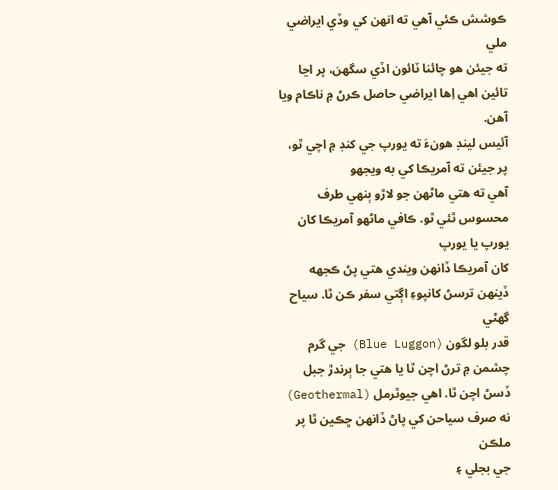ڪوشش ڪئي آهي ته انهن کي وڏي ايراضي ملي
ته جيئن هو چائنا ٽائون اڏي سگهن، پر اڃا تائين اهي اِها ايراضي حاصل ڪرڻ ۾ ناڪام ويا
آهن.
آئيس لينڊ هونءَ ته يورپ جي کنڊ ۾ اچي ٿو، پر جيئن ته آمريڪا کي به ويجهو
آهي ته هتي ماڻهن جو لاڙو ٻنهي طرف محسوس ٿئي ٿو. ڪافي ماڻهو آمريڪا کان يورپ يا يورپ
کان آمريڪا ڏانهن ويندي هتي پڻ ڪجهه ڏينهن ترسڻ کانپوءِ اڳتي سفر ڪن ٿا. سياح گهڻي
قدر بلو لگون (Blue Luggon) جي گرم چشمن ۾ ترڻ اچن ٿا يا هتي جا ٻرندڙ جبل
ڏسڻ اچن ٿا. اهي جيوٿرمل (Geothermal) نه صرف سياحن کي پاڻ ڏانهن ڇڪين ٿا پر ملڪن
جي بجلي ۽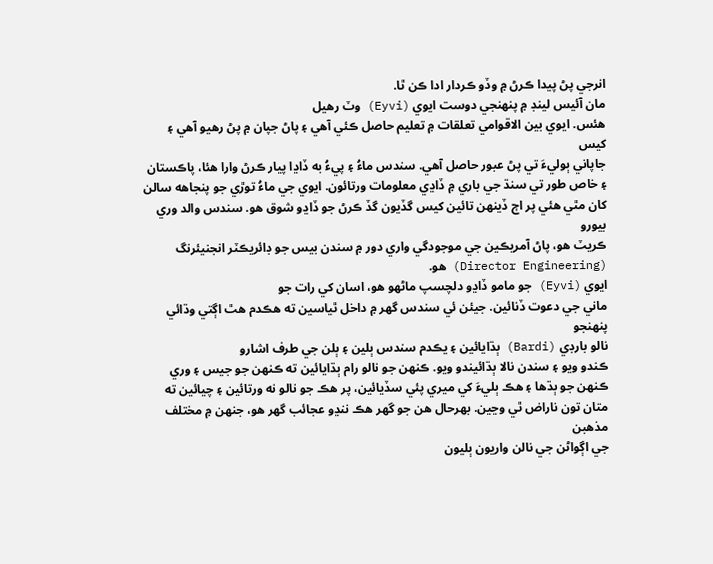انرجي پڻ پيدا ڪرڻ ۾ وڏو ڪردار ادا ڪن ٿا.
مان آئيس لينڊ ۾ پنهنجي دوست ايوي (Eyvi) وٽ رهيل
هئس. ايوي بين الاقوامي تعلقات ۾ تعليم حاصل ڪئي آهي ۽ پاڻ جپان ۾ پڻ رهيو آهي ۽ کيس
جاپاني ٻوليءَ تي پڻ عبور حاصل آهي. سندس ماءُ ۽ پيءُ به ڏاڍا پيار ڪرڻ وارا هئا، پاڪستان
۽ خاص طور تي سنڌ جي باري ۾ ڏاڍي معلومات ورتائون. ايوي جي ماءُ توڙي جو پنجاهه سالن
کان مٿي هئي پر اڄ ڏينهن تائين کيس گڏيون گڏ ڪرڻ جو ڏاڍو شوق هو. سندس والد وري بيورو
ڪريٽ هو، پاڻ آمريڪين جي موجودگي واري دور ۾ سندن بيس جو ڊائريڪٽر انجنيئرنگ (Director Engineering) هو.
ايوي (Eyvi) جو مامو ڏاڍو دلچسپ ماڻهو هو، اسان کي رات جو
ماني جي دعوت ڏنائين. جيئن ئي سندس گهر ۾ داخل ٿياسين ته هڪدم هٿ اڳتي وڌائي پنهنجو
نالو بارڊي (Bardi) ٻڌايائين ۽ يڪدم سندس ٻلين ۽ ٻلن جي طرف اشارو
ڪندو ويو ۽ سندن نالا ٻڌائيندو ويو. ڪنهن جو نالو رام ٻڌايائين ته ڪنهن جو جيس ۽ وري
ڪنهن جو ٻڌها ۽ هڪ ٻليءَ کي ميري پئي سڏيائين، پر هڪ جو نالو نه ورتائين ۽ چيائين ته
متان تون ناراض ٿي وڃين. بهرحال هن جو گهر هڪ ننڍو عجائب گهر هو، جنهن ۾ مختلف مذهبن
جي اڳواڻن جي نالن واريون ٻليون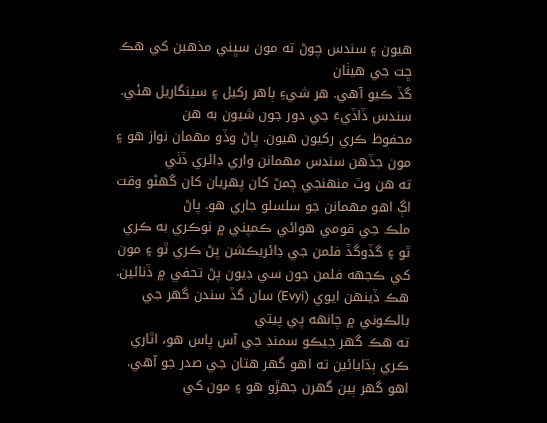هيون ۽ سندس چوڻ ته مون سڀني مذهبن کي هڪ ڇت جي هيٺان
گڏ ڪيو آهي. هر شيءِ ٻاهر رکيل ۽ سينگاريل هئي. سندس ڏاڏيءَ جي دور جون شيون به هن
محفوظ ڪري رکيون هيون. پاڻ وڏو مهمان نواز هو ۽ مون جڏهن سندس مهمانن واري ڊائري ڏٺي
ته هن وٽ منهنجي ڄمڻ کان پهريان کان گهڻو وقت اڳ اهو مهمانن جو سلسلو جاري هو. پاڻ
ملڪ جي قومي هوائي ڪمپني ۾ نوڪري به ڪري ٿو ۽ گڏوگڏ فلمن جي ڊائريڪشن پڻ ڪري ٿو ۽ مون
کي ڪجهه فلمن جون سي ڊيون پڻ تحفي ۾ ڏنائين.
هڪ ڏينهن ايوي (Evyi) سان گڏ سندن گهر جي بالڪوني ۾ چانهه پي پيتي
ته هڪ گهر جيڪو سمنڊ جي آس پاس هو، اٿاري ڪري ٻڌايائين ته اهو گهر هتان جي صدر جو آهي.
اهو گهر ٻين گهرن جهڙو هو ۽ مون کي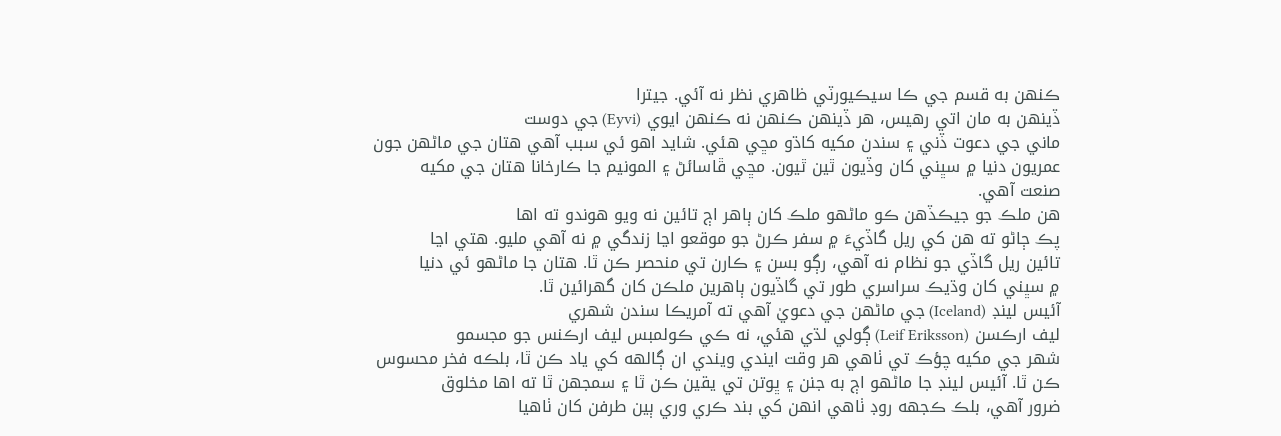ڪنهن به قسم جي ڪا سيڪيورٽي ظاهري نظر نه آئي. جيترا
ڏينهن به مان اتي رهيس، هر ڏينهن ڪنهن نه ڪنهن ايوي (Eyvi) جي دوست
ماني جي دعوت ڏني ۽ سندن مکيه کاڌو مڇي هئي. شايد اهو ئي سبب آهي هتان جي ماڻهن جون
عمريون دنيا ۾ سڀني کان وڏيون ٿين ٿيون. مڇي ڦاسائڻ ۽ المونيم جا ڪارخانا هتان جي مکيه
صنعت آهي.
هن ملڪ جو جيڪڏهن ڪو ماڻهو ملڪ کان ٻاهر اڄ تائين نه ويو هوندو ته اها
پڪ ڄاڻو ته هن کي ريل گاڏيءَ ۾ سفر ڪرڻ جو موقعو اڃا زندگي ۾ نه آهي مليو. هتي اڃا
تائين ريل گاڏي جو نظام نه آهي، رڳو بسن ۽ ڪارن تي منحصر ڪن ٿا. هتان جا ماڻهو ئي دنيا
۾ سڀني کان وڌيڪ سراسري طور تي گاڏيون ٻاهرين ملڪن کان گهرائين ٿا.
آئيس لينڊ (Iceland) جي ماڻهن جي دعويٰ آهي ته آمريڪا سندن شهري
ليف ارڪسن (Leif Eriksson) ڳولي لڌي هئي، نه ڪي ڪولمبس ليف ارڪنس جو مجسمو
شهر جي مکيه چؤڪ تي ٺاهي هر وقت ايندي ويندي ان ڳالهه کي ياد ڪن ٿا، بلڪه فخر محسوس
ڪن ٿا. آئيس لينڊ جا ماڻهو اڄ به جنن ۽ ڀوتن تي يقين ڪن ٿا ۽ سمجهن ٿا ته اها مخلوق
ضرور آهي، بلڪ ڪجهه روڊ ٺاهي انهن کي بند ڪري وري ٻين طرفن کان ٺاهيا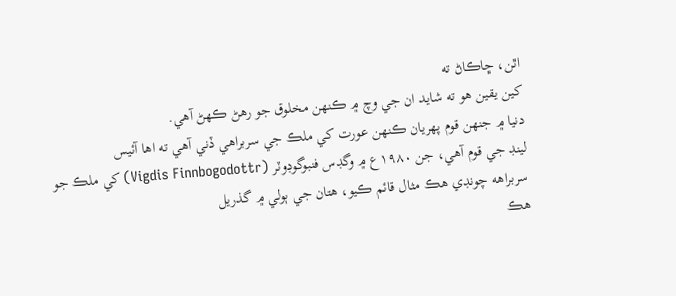اٿن، ڇاڪاڻ ته
کين يقين هو ته شايد ان جي وچ ۾ ڪنهن مخلوق جو رهڻ ڪهڻ آهي.
دنيا ۾ جنهن قوم پهريان ڪنهن عورت کي ملڪ جي سربراهي ڏني آهي ته اها آئيس
لينڊ جي قوم آهي، جن ۱۹۸۰ع ۾ وگڊس فنبوگوڊوٽر (Vigdis Finnbogodottr) کي ملڪ جو سربراهه چونڊي هڪ مثال قائم ڪيو، هتان جي ٻولي ۾ گذريل
هڪ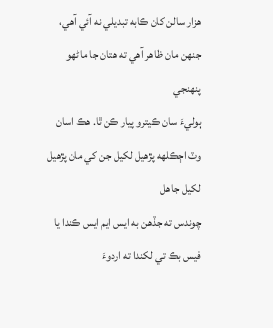هزار سالن کان ڪابه تبديلي نه آئي آهي، جنهن مان ظاهر آهي ته هتان جا ماڻهو پنهنجي
ٻوليءَ سان ڪيترو پيار ڪن ٿا. هڪ اسان وٽ اڄڪلهه پڙهيل لکيل جن کي مان پڙهيل لکيل جاهل
چوندس ته جڏهن به ايس ايم ايس ڪندا يا فيس بڪ تي لکندا ته اردوءَ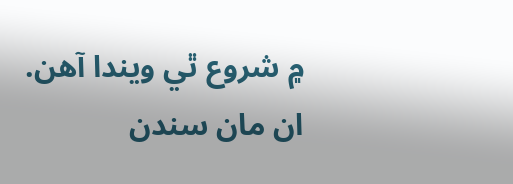۾ شروع ٿي ويندا آهن.
ان مان سندن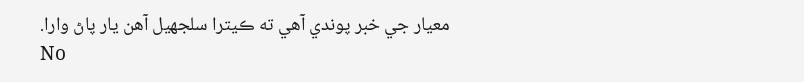معيار جي خبر پوندي آهي ته ڪيترا سلجهيل آهن يار پاڻ وارا.
No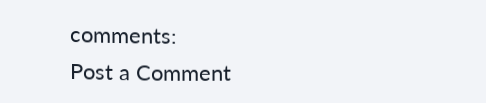comments:
Post a Comment